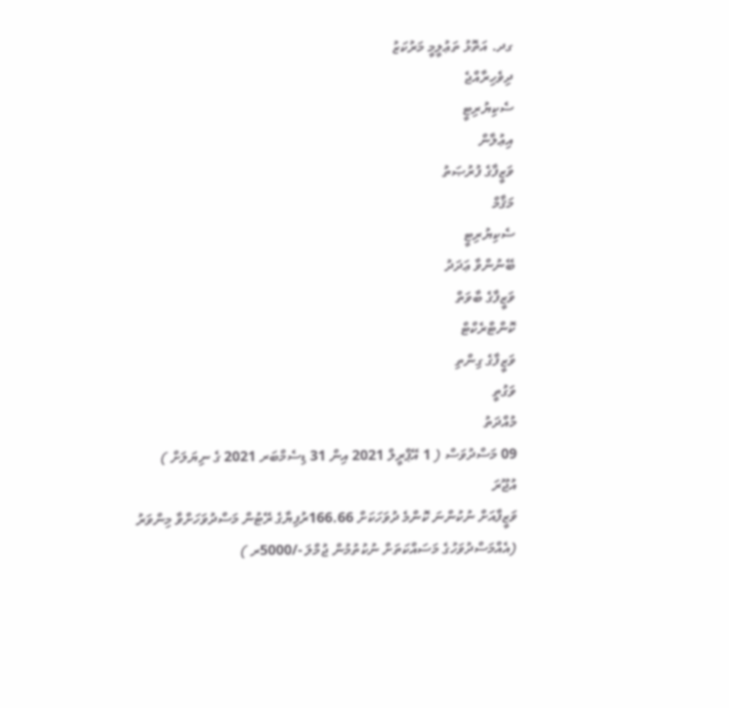ގދ. އަތޮޅު ތަޢުލީމީ މަރުކަޒު
ދިވެހިރާއްޖެ
ސެކިޔުރިޓީ
އިޢުލާން
ވަޒީފާގެ ފުރުޞަތު
މަޤާމް
ސެކިޔުރިޓީ
ބޭނުންވާ ޢަދަދު
ވަޒީފާގެ ބާވަތް
ކޮންޓްރެކްޓް
ވަޒީފާގެ ގިންތި
ވަގުތީ
މުއްދަތު
09 މަސްދުވަސް ( 1 އޭޕްރީލް 2021 އިން 31 ޑިސެމްބަރ 2021 ގެ ނިޔަލަށް )
އުޖޫރަ
ވަޒީފާއަށް ނުކުންނަ ކޮންމެ ދުވަހަކަށް 166.66ރުފިޔާގެ ރޭޓުން މަސްދުވަހަށްވާ މިންވަރު
(އެއްމަސްދުވަހުގެ މަސައްކަތަށް ނުކުތުމުން ޖުމްލަ -/5000ރ )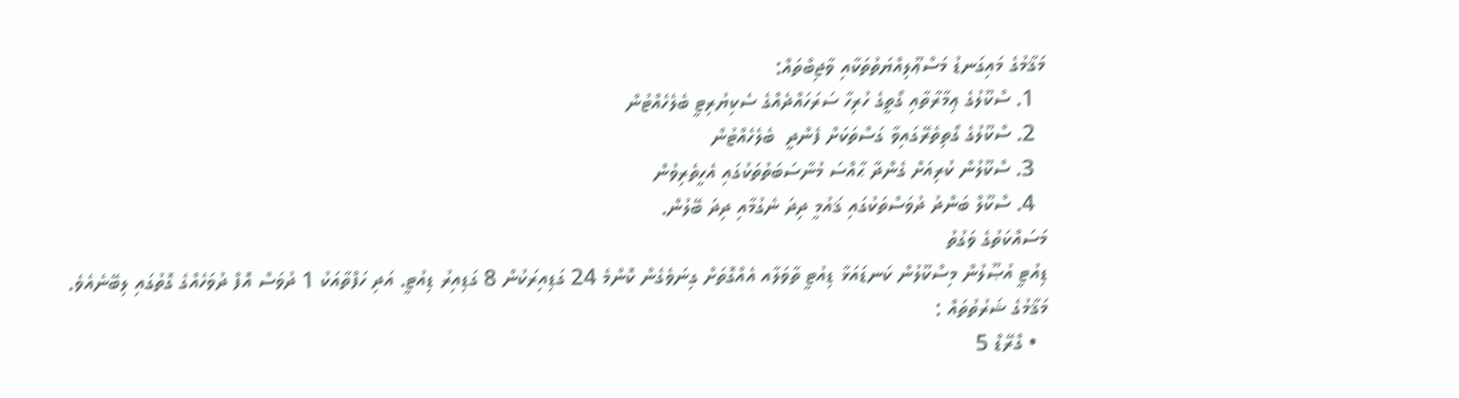މަޤާމުގެ މައިގަނޑު މަސްޢޫލިއްޔަތުތަކާއި ވާޖިބްތައް:
  1. ސްކޫލުގެ ޢިމާރާތާއި ގޯތީގެ ހުރިހާ ސަރަހައްދެއްގެ ސެކިޔުރިޓީ ބެލެހެއްޓުން
  2. ސްކޫލުގެ ގޯތިތެރޭގައިވާ ގަސްތަކަށް ފެންދީ  ބެލެހެއްޓުން
  3. ސްކޫލުން ކުރިއަށް ގެންދާ ޙާއްސަ މުނާސަބަތުތަކުގައި އެހީތެރިވުން
  4. ސްކޫލް ބަންދު ދުވަސްތަކުގައި ޤައުމީ ދިދަ ނެގުމާއި ދިދަ ބޭލުން.
މަސައްކަތުގެ ވަގުތު
ޑިއުޓީ އުޞޫލުން މިސްކޫލުން ކަނޑައަޅާ ޑިއުޓީ ތާވަލާއ އެއްގޮތަށް ގިނަވެގެން ކޮންމެ 24 ގަޑިއިރަކުން 8 ގަޑިއިރު ޑިއުޓީ. އަދި ހަފްތާއަކު 1 ދުވަސް އޮފް ދުވަހެއްގެ ގޮތުގައި ލިބޭނެއެވެ.
މަޤާމުގެ ޝަރުތުތައް :
  • ގްރޭޑް 5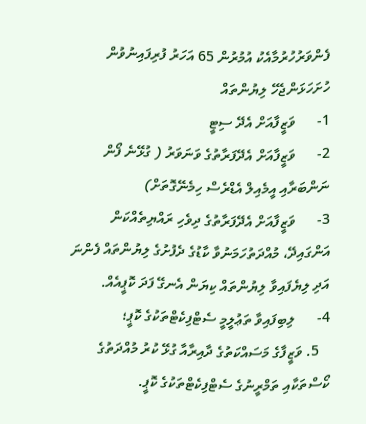ފެންވަރުހުރުމާއެކު އުމުރުން 65 އަހަރު ފުރިފައިނުވުން
ހުށަހަޅަންޖެހޭ ލިޔުންތައް
1-      ވަޒީފާއަށް އެދޭ ސިޓީ
2-      ވަޒީފާއަށް އެދޭފަރާތުގެ ވަނަވަރު ( ގުޅޭނެ ފޯން ނަންބަރާއި އީމެއިލް އެޑްރެސް ހިމެނޭގޮތަށް)
3-      ވަޒީފާއަށް އެދޭފަރާތުގެ ދިވެހި ރައްޔިތެއްކަން އަންގައިދޭ، މުއްދަތުހަމަނުވާ ކާޑުގެ ދެފުށުގެ ލިޔުންތައް ފެންނަ އަދި ލިޔެފައިވާ ލިޔުންތައް ކިޔަން އެނގޭ ފަދަ ކޮޕީއެއް.
4-      ލިބިފައިވާ ތަޢުލީމީ ސެޓްފިކެޓްތަކުގެ ކޮޕީ؛
   5. ވަޒީފާގެ މަސައްކަތުގެ ދާއިރާއާ ގުޅޭ ކުރު މުއްދަތުގެ ކޯސްތަކާއި ތަމްރީނުގެ ސެޓްފިކެޓްތަކުގެ ކޮޕީ.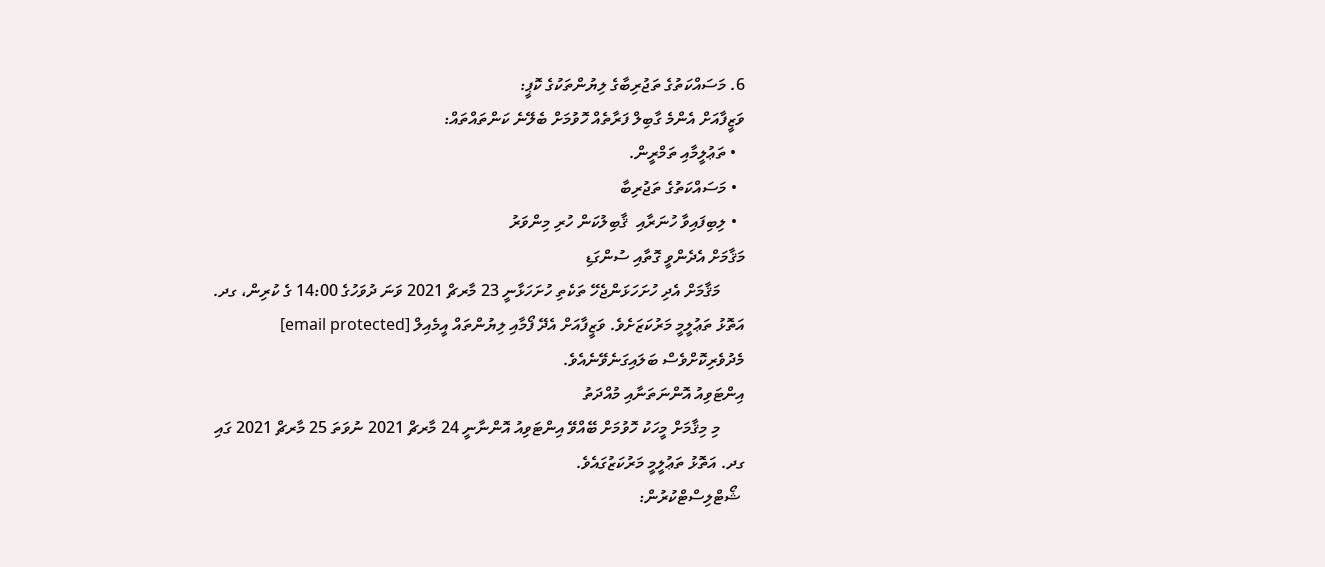6. މަސައްކަތުގެ ތަޖުރިބާގެ ލިޔުންތަކުގެ ކޮޕީ:
ވަޒީފާއަށް އެންމެ ގާބިލް ފަރާތެއް ހޮވުމަށް ބެލޭނެ ކަންތައްތައް:
  • ތަޢުލީމާއި ތަމްރީން.
  • މަސައްކަތުގެ ތަޖުރިބާ
  • ލިބިފައިވާ ހުނަރާއި  ޤާބިލުކަން ހުރި މިންވަރު
މަޤާމަށް އެދެންވީ ގޮތާއި ސުންގަޑި
      މަޤާމަށް އެދި ހުށަހަޅަންޖެހޭ ތަކެތި ހުށަހަޅާނީ 23 މާރޗް 2021 ވަނަ ދުވަހުގެ 14:00 ގެ ކުރިން، ގދ. އަތޮޅު ތަޢުލީމީ މަރުކަޒަށެވެ. ވަޒީފާއަށް އެދޭ ފޯމާއި ލިޔުންތައް އީމެއިލް [email protected] މެދުވެރިކޮށްވެސް ބަލައިގަނެވޭނެއެވެ.
އިންޓަވިއު އޮންނަތަނާއި މުއްދަތު
      މި މިޤާމަށް މީހަކު ހޮވުމަށް ބޭއްވޭ އިންޓަވިއު އޮންނާނީ 24 މާރޗް 2021 ނުވަތަ 25 މާރޗް 2021 ގައި ގދ. އަތޮޅު ތަޢުލީމީ މަރުކަޒުގައެވެ.
 ޝޯޓްލިސްޓްކުރުން: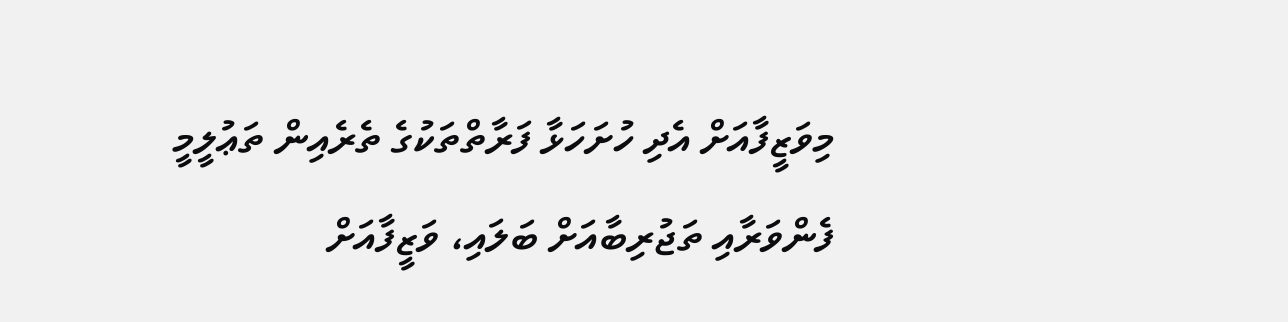މިވަޒީފާއަށް އެދި ހުށަހަޅާ ފަރާތްތަކުގެ ތެރެއިން ތަޢުލީމީ ފެންވަރާއި ތަޖުރިބާއަށް ބަލައި، ވަޒީފާއަށް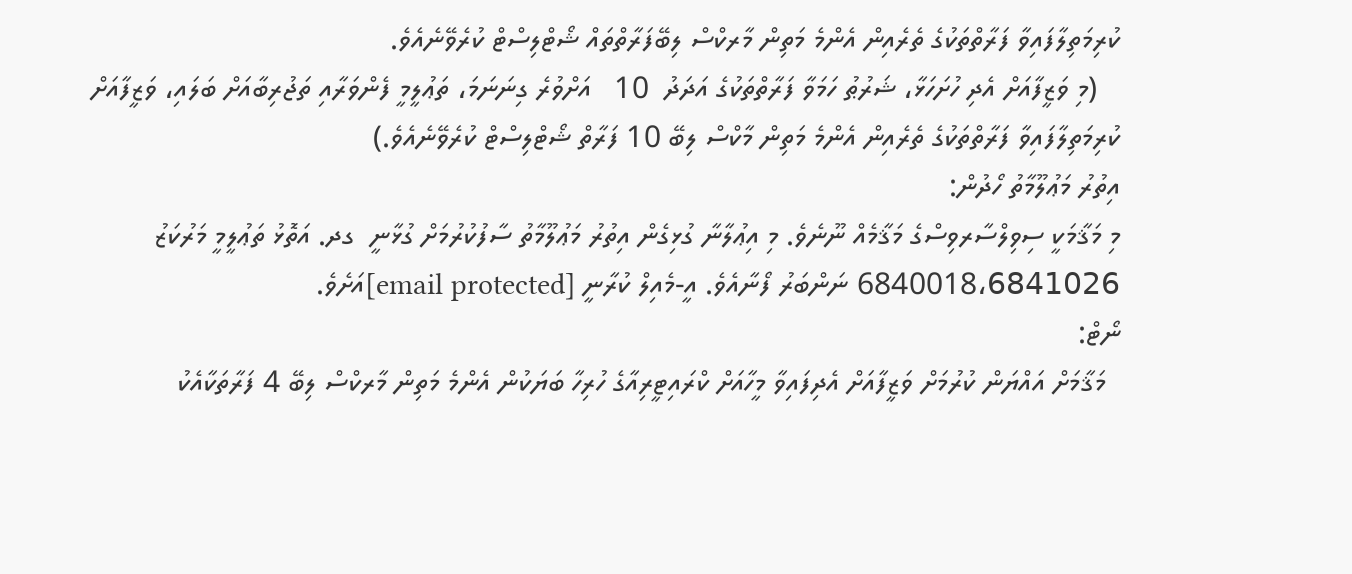ކުރިމަތިލާފައިވާ ފަރާތްތަކުގެ ތެރެއިން އެންމެ މަތިން މާރކްސް ލިބޭފަރާތްތައް ޝޯޓްލިސްޓް ކުރެވޭނެއެވެ.
   (މި ވަޒީފާއަށް އެދި ހުށަހަޅާ، ޝަރުޠު ހަމަވާ ފަރާތްތަކުގެ އަދަދު  10   އަށްވުރެ ގިނަނަމަ، ތަޢުލީމީ ފެންވަރާއި ތަޖުރިބާއަށް ބަލައި، ވަޒީފާއަށް ކުރިމަތިލާފައިވާ ފަރާތްތަކުގެ ތެރެއިން އެންމެ މަތިން މާކްސް ލިބޭ 10 ފަރާތް ޝޯޓްލިސްޓް ކުރެވޭނެއެވެ.)
އިތުރު މަޢުލޫމާތު ހޯދުން:
މި މަޤާމަކީ ސިވިލްސާރވިސްގެ މަޤާމެއް ނޫނެވެ. މި އިޢުލާނާ ގުޅިގެން އިތުރު މަޢުލޫމާތު ސާފުކުރުމަށް ގުޅާނީ  ގދ. އަތޮޅު ތަޢުލީމީ މަރުކަޒު 6840018،6841026 ނަންބަރު ފޯނާއެވެ. އީ-މެއިލް ކުރާނީ [email protected]އަށެވެ.
ނޯޓް:
  މަޤާމަށް އައްޔަން ކުރުމަށް ވަޒީފާއަށް އެދިފައިވާ މީހާއަށް ކްރައިޓީރިއާގެ ހުރިހާ ބަޔަކުން އެންމެ މަތިން މާރކްސް ލިބޭ 4 ފަރާތަކާއެކު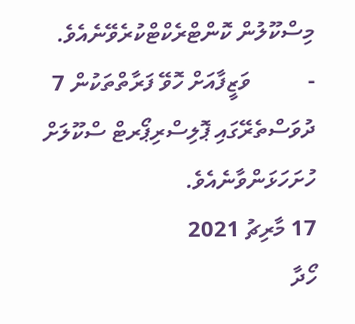މިސްކޫލުން ކޮންޓްރެކްޓްކުރެވޭނެއެވެ.
-          ވަޒީފާއަށް ހޮވޭ ފަރާތްތަކުން 7 ދުވަސްތެރޭގައި ޕޮލިސްރިޕޯރޓް ސްކޫލަށް ހުށަހަޅަންވާނެއެވެ.
17 މާރިޗު 2021
ހޯދާ